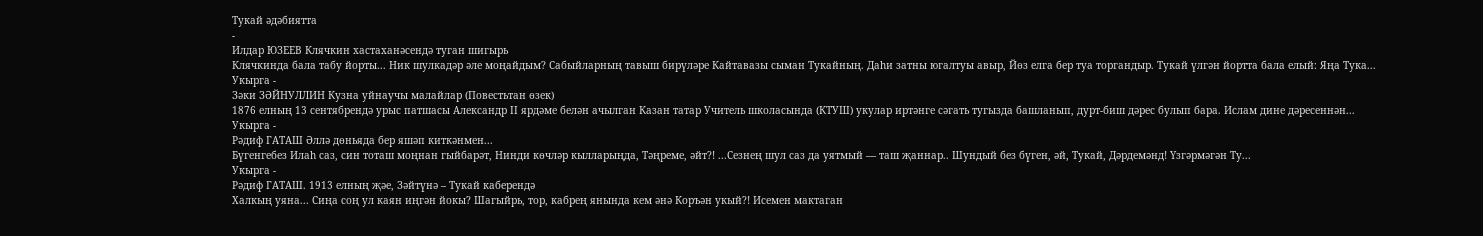Тукай әдәбиятта
-
Илдар ЮЗЕЕВ Клячкин хастаханәсендә туган шигырь
Клячкинда бала табу йорты... Ник шулкадәр әле моңайдым? Сабыйларның тавыш бирүләре Кайтавазы сыман Тукайның. Даһи затны югалтуы авыр, Йөз елга бер туа торгандыр. Тукай үлгән йортта бала елый: Яңа Тука...
Укырга -
Зәки ЗӘЙНУЛЛИН Кузна уйнаучы малайлар (Повестьтан өзек)
1876 елның 13 сентябрендә урыс патшасы Александр II ярдәме белән ачылган Казан татар Учитель школасында (КТУШ) укулар иртәнге сәгать тугызда башланып, дурт-биш дәрес булып бара. Ислам дине дәресеннән...
Укырга -
Рәдиф ГАТАШ Әллә дөньяда бер яшәп киткәнмен...
Бүгенгебез Илаһ саз, син тоташ моңнан гыйбарәт, Нинди көчләр кылларыңда, Тәңреме, әйт?! ...Сезнең шул саз да уятмый — таш җаннар.. Шундый без бүген, әй, Тукай, Дәрдемәнд! Үзгәрмәгән Ту...
Укырга -
Рәдиф ГАТАШ. 1913 елның җәе, Зәйтүнә – Тукай каберендә
Халкың уяна... Сиңа соң ул каян иңгән йокы? Шагыйрь, тор, кабрең янында кем әнә Коръән укый?! Исемен мактаган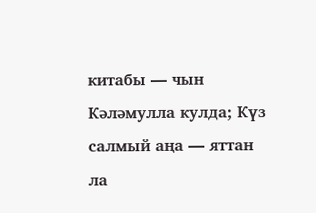китабы — чын Кәләмулла кулда; Күз салмый аңа — яттан ла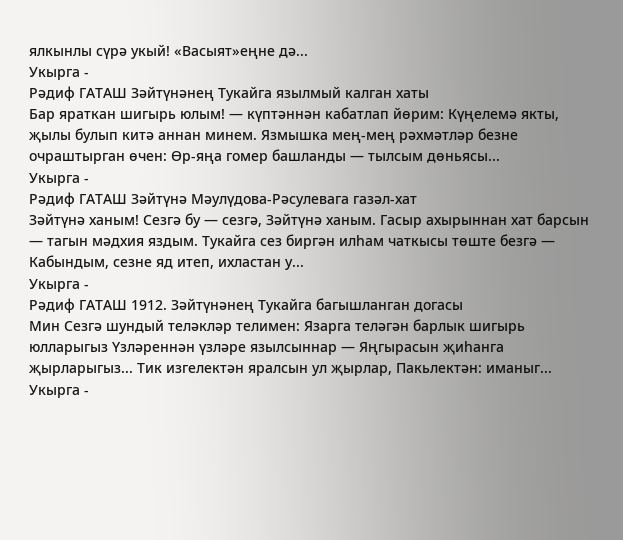ялкынлы сүрә укый! «Васыят»еңне дә...
Укырга -
Рәдиф ГАТАШ Зәйтүнәнең Тукайга язылмый калган хаты
Бар яраткан шигырь юлым! — күптәннән кабатлап йөрим: Күңелемә якты, җылы булып китә аннан минем. Язмышка мең-мең рәхмәтләр безне очраштырган өчен: Өр-яңа гомер башланды — тылсым дөньясы...
Укырга -
Рәдиф ГАТАШ Зәйтүнә Мәулүдова-Рәсулевага газәл-хат
Зәйтүнә ханым! Сезгә бу — сезгә, Зәйтүнә ханым. Гасыр ахырыннан хат барсын — тагын мәдхия яздым. Тукайга сез биргән илһам чаткысы төште безгә — Кабындым, сезне яд итеп, ихластан у...
Укырга -
Рәдиф ГАТАШ 1912. Зәйтүнәнең Тукайга багышланган догасы
Мин Сезгә шундый теләкләр телимен: Язарга теләгән барлык шигырь юлларыгыз Үзләреннән үзләре язылсыннар — Яңгырасын җиһанга җырларыгыз... Тик изгелектән яралсын ул җырлар, Пакьлектән: иманыг...
Укырга -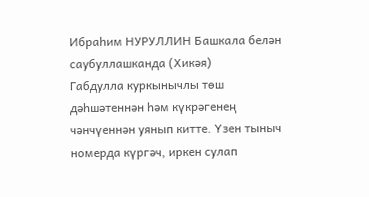Ибраһим НУРУЛЛИН Башкала белән саубуллашканда (Хикәя)
Габдулла куркынычлы төш дәһшәтеннән һәм күкрәгенең чәнчүеннән уянып китте. Үзен тыныч номерда күргәч, иркен сулап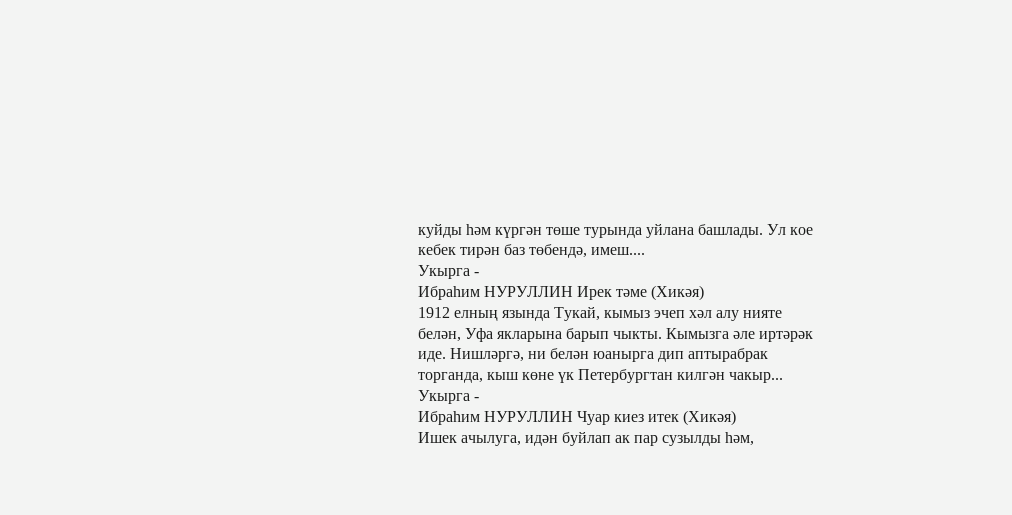куйды һәм күргән төше турында уйлана башлады. Ул кое кебек тирән баз төбендә, имеш....
Укырга -
Ибраһим НУРУЛЛИН Ирек тәме (Хикәя)
1912 елның язында Тукай, кымыз эчеп хәл алу нияте белән, Уфа якларына барып чыкты. Кымызга әле иртәрәк иде. Нишләргә, ни белән юанырга дип аптырабрак торганда, кыш көне үк Петербургтан килгән чакыр...
Укырга -
Ибраһим НУРУЛЛИН Чуар киез итек (Хикәя)
Ишек ачылуга, идән буйлап ак пар сузылды һәм,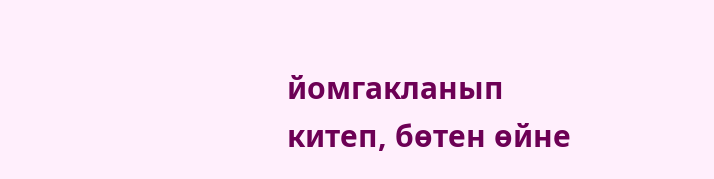йомгакланып китеп, бөтен өйне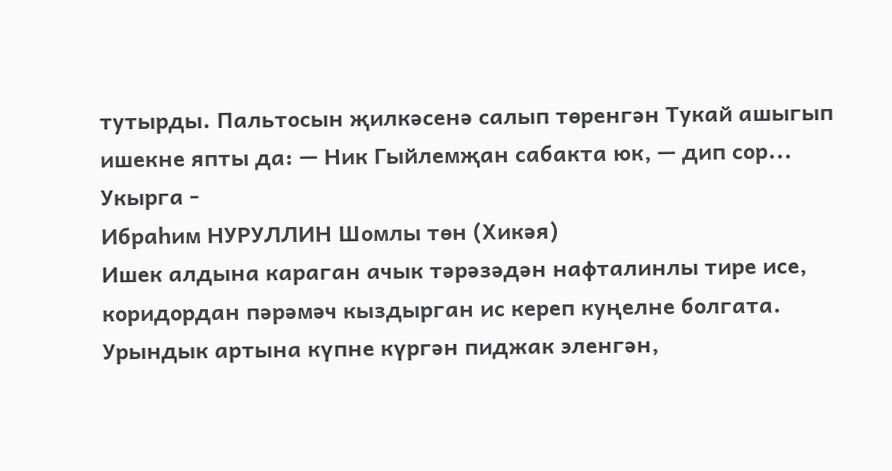тутырды. Пальтосын җилкәсенә салып төренгән Тукай ашыгып ишекне япты да: — Ник Гыйлемҗан сабакта юк, — дип сор...
Укырга -
Ибраһим НУРУЛЛИН Шомлы төн (Хикәя)
Ишек алдына караган ачык тәрәзәдән нафталинлы тире исе, коридордан пәрәмәч кыздырган ис кереп куңелне болгата. Урындык артына күпне күргән пиджак эленгән,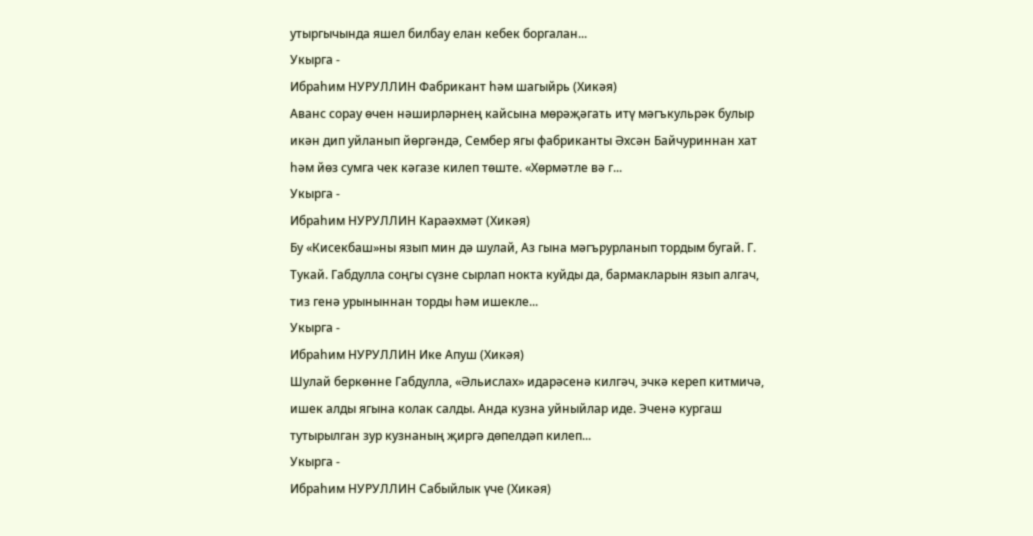утыргычында яшел билбау елан кебек боргалан...
Укырга -
Ибраһим НУРУЛЛИН Фабрикант һәм шагыйрь (Хикәя)
Аванс сорау өчен нәширләрнең кайсына мөрәҗәгать итү мәгъкульрәк булыр икән дип уйланып йөргәндә, Сембер ягы фабриканты Әхсән Байчуриннан хат һәм йөз сумга чек кәгазе килеп төште. «Хөрмәтле вә г...
Укырга -
Ибраһим НУРУЛЛИН Караәхмәт (Хикәя)
Бу «Кисекбаш»ны язып мин дә шулай, Аз гына мәгърурланып тордым бугай. Г. Тукай. Габдулла соңгы сүзне сырлап нокта куйды да, бармакларын язып алгач, тиз генә урыныннан торды һәм ишекле...
Укырга -
Ибраһим НУРУЛЛИН Ике Апуш (Хикәя)
Шулай беркөнне Габдулла, «Әльислах» идарәсенә килгәч, эчкә кереп китмичә, ишек алды ягына колак салды. Анда кузна уйныйлар иде. Эченә кургаш тутырылган зур кузнаның җиргә дөпелдәп килеп...
Укырга -
Ибраһим НУРУЛЛИН Сабыйлык үче (Хикәя)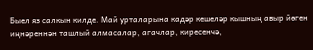Быел яз салкын килде. Май урталарына кадәр кешеләр кышның авыр йөген иңнәреннән ташлый алмасалар, агачлар, киресенчә,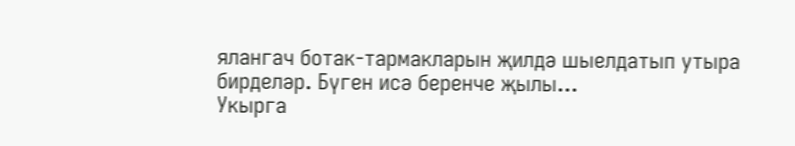ялангач ботак-тармакларын җилдә шыелдатып утыра бирделәр. Бүген исә беренче җылы...
Укырга